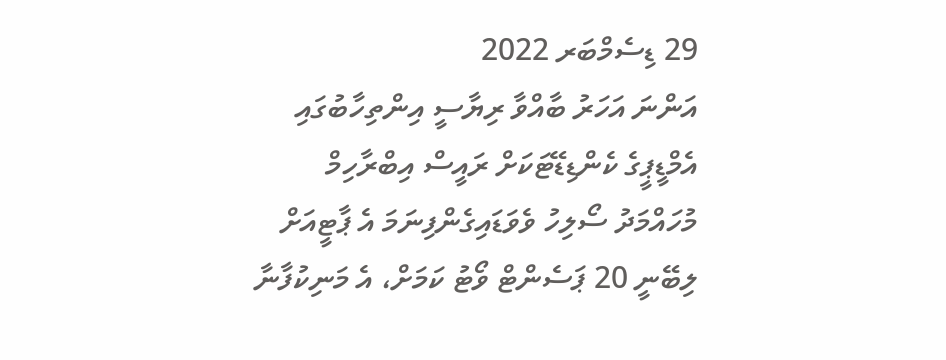29 ޑިސެމްބަރ 2022
އަންނަ އަހަރު ބާއްވާ ރިޔާސީ އިންތިހާބުގައި އެމްޑީޕީގެ ކެންޑިޑޭޓަކަށް ރައީސް އިބްރާހިމް މުހައްމަދު ސޯލިހު ވެވަޑައިގެންފިނަމަ އެ ޕާޓީއަށް ލިބޭނީ 20 ޕަސެންޓް ވޯޓު ކަމަށް، އެ މަނިކުފާނާ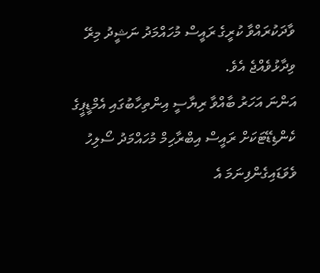ވާދަކުރައްވާ ކުރީގެ ރައީސް މުހައްމަދު ނަޝީދު މިރޭ ވިދާޅުވެއްޖެ އެވެ.
އަންނަ އަހަރު ބާއްވާ ރިޔާސީ އިންތިހާބުގައި އެމްޑީޕީގެ ކެންޑިޑޭޓަކަށް ރައީސް އިބްރާހިމް މުހައްމަދު ސޯލިހު ވެވަޑައިގެންފިނަމަ އެ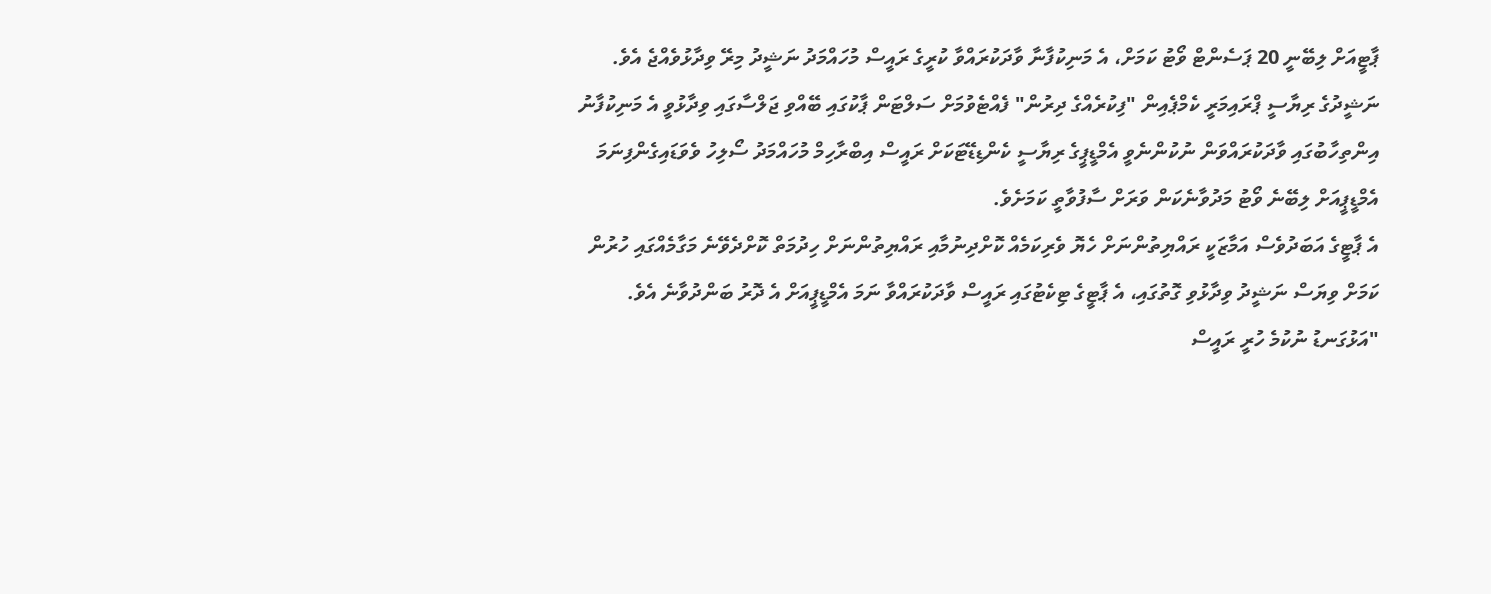ޕާޓީއަށް ލިބޭނީ 20 ޕަސެންޓް ވޯޓު ކަމަށް، އެ މަނިކުފާނާ ވާދަކުރައްވާ ކުރީގެ ރައީސް މުހައްމަދު ނަޝީދު މިރޭ ވިދާޅުވެއްޖެ އެވެ.
ނަޝީދުގެ ރިޔާސީ ޕްރައިމަރީ ކެމްޕެއިން "ފިކުރެއްގެ ދިރުން" ފެއްޓެވުމަށް ސަލްޓަން ޕާކުގައި ބޭއްވި ޖަލްސާގައި ވިދާޅުވީ އެ މަނިކުފާނު އިންތިހާބުގައި ވާދަކުރައްވަން ނުކުންނެވީ އެމްޑީޕީގެ ރިޔާސީ ކެންޑިޑޭޓަކަށް ރައީސް އިބްރާހިމް މުހައްމަދު ސޯލިހު ވެވަޑައިގެންފިނަމަ އެމްޑީޕީއަށް ލިބޭނެ ވޯޓު މަދުވާނެކަން ވަރަށް ސާފުވާތީ ކަމަށެވެ.
އެ ޕާޓީގެ އަބަދުވެސް އަމާޒަކީ ރައްޔިތުންނަށް ހެޔޮ ވެރިކަމެއް ކޮށްދިނުމާއި ރައްޔިތުންނަށް ހިދުމަތް ކޮށްދެވޭނެ މަގާމެއްގައި ހުރުން ކަމަށް ވިޔަސް ނަޝީދު ވިދާޅުވި ގޮތުގައި، އެ ޕާޓީގެ ޓިކެޓުގައި ރައީސް ވާދަކުރައްވާ ނަމަ އެމްޑީޕީއަށް އެ ދޮރު ބަންދުވާނެ އެވެ.
"އަޅުގަނޑު ނުކުމެ ހުރީ ރައީސް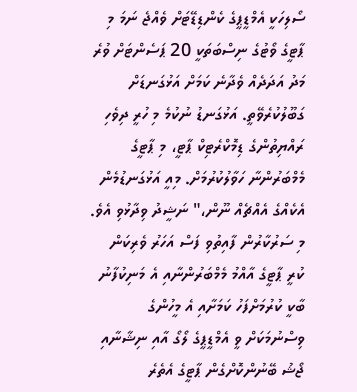ސޯލިހަކީ އެމްޑީޕީގެ ކެންޑިޑޭޓަށް ވެއްޖެ ނަމަ މި ޕާޓީގެ ވޯޓުގެ ނިސްބަތަކީ 20 ޕަސެންޓަށް ވުރެ މަދު އަދަދެއް ވެދާނެ ކަމަށް އަޅުގަނޑަށް ގަބޫލުކުރެވޭތީ. އަޅުގަނޑު ނުކުމެ މި ހުރީ ދިވެހި ރައްޔިތުންގެ ޑިމޮކްރެޓިކް ޕާޓީ، މި ޕާޓީގެ މެމްބަރުންނާ ހަވާލުކުރުމަށް. މިއީ އަޅުގަނޑުމެން އެކެއްގެ އެއްޗެއް ނޫން،" ނަޝީދު ވިދާޅުވި އެވެ.
މި ސަރުކާރުން ފާއިތުވި ފަސް އަހަރު ވެރިކަން ކުރީ ޕާޓީގެ އާއްމު މެމްބަރުންނާއި އެ މަނިކުފާނު ބާކީ ކުރުމަށްފަހު ކަމަށާއި އެ މީހުންގެ ވިސްނުމަކަށް ވީ އެމްޑީޕީގެ ލޯގޯ އާއި ނިޝާނާއި ޖޯޝު ބޭނުންކޮށްގެން ޕާޓީގެ އެތެރެ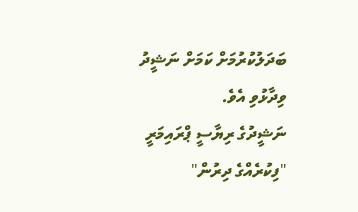ބަދަލުކުރުމަށް ކަމަށް ނަޝީދު ވިދާޅުވި އެވެ.
ނަޝީދުގެ ރިޔާސީ ޕްރައިމަރީ "ފިކުރެއްގެ ދިރުން"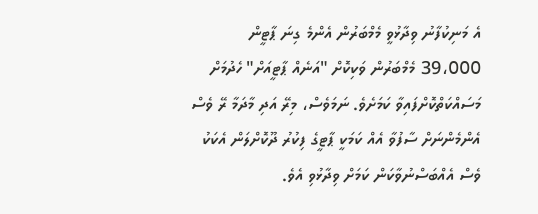އެ މަނިކުފާނު ވިދާޅުވީ މެމްބަރުން އެންމެ ގިނަ ޕާޓީން 39،000 މެމްބަރުން ވަކިކޮށް "އަނެއް ޕާޓީއަށް" ހެދުމަށް މަސައްކަތްކޮށްފައިވާ ކަމަށެވެ. ނަމަވެސް، މިރޭ އަދި މާދަމާ ރޭ ވެސް އެންމެންނަށް ސާފުވާ އެއް ކަމަކީ ޕާޓީގެ ފިކުރު ދޫކޮށްލަން އެކަކު ވެސް އެއްބަސްނުވާކަން ކަމަށް ވިދާޅުވި އެވެ.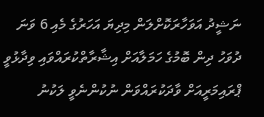ނަޝީދު އަވަހާރަކޮށްލަން މިދިޔަ އަހަރުގެ މެއި 6 ވަނަ ދުވަހު ދިން ބޮމުގެ ހަމަލާއަށް އިޝާރާތްކުރައްވައި ވިދާޅުވީ ޕްރައިމަރީއަށް ވާދަކުރައްވަން ނުކުންނެވީ ލަކުނު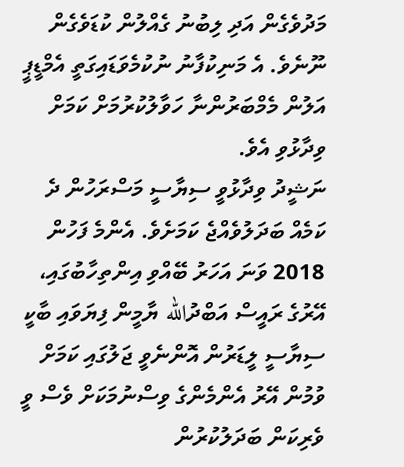މަދުވެގެން އަދި ލިބުނު ގެއްލުން ކުޑަވެގެން ނޫނެވެ. އެ މަނިކުފާނު ނުކުމެވަޑައިގަތީ އެމްޑީޕީ އަލުން މެމްބަރުންނާ ހަވާލުކުރުމަށް ކަމަށް ވިދާޅުވި އެވެ.
ނަޝީދު ވިދާޅުވީ ސިޔާސީ މަސްރަހުން ދެ ކަމެއް ބަދަލުވެއްޖެ ކަމަށެވެ. އެންމެ ފަހުން 2018 ވަނަ އަހަރު ބޭއްވި އިންތިހާބުގައި، އޭރުގެ ރައީސް އަބްދުالله ޔާމީން ފިޔަވައި ބާކީ ސިޔާސީ ލީޑަރުން އޮންނެވީ ޖަލުގައި ކަމަށް ވުމުން އޭރު އެންމެންގެ ވިސްނުމަކަށް ވެސް ވީ ވެރިކަން ބަދަލުކުރުން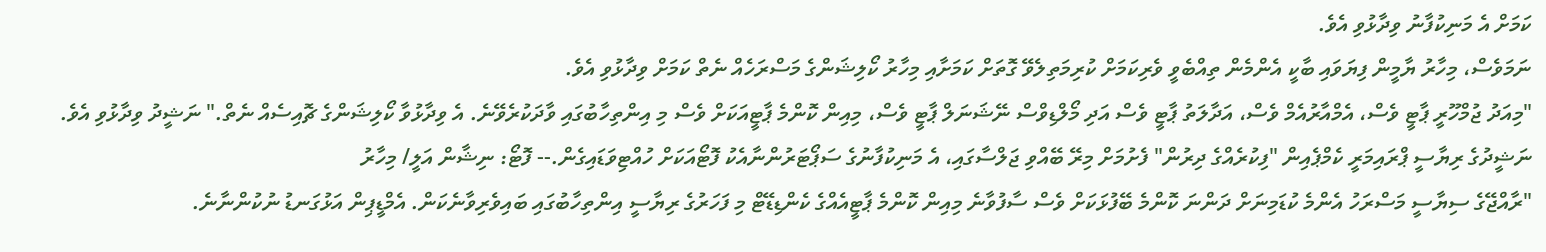ކަމަށް އެ މަނިކުފާނު ވިދާޅުވި އެވެ.
ނަމަވެސް، މިހާރު ޔާމީން ފިޔަވައި ބާކީ އެންމެން ތިއްބެވީ ވެރިކަމަށް ކުރިމަތިލެވޭ ގޮތަށް ކަމަށާއި މިހާރު ކޯލިޝަންގެ މަސްރަހެއް ނެތް ކަމަށް ވިދާޅުވި އެވެ.
"މިއަދު ޖުމްހޫރީ ޕާޓީ ވެސް، އެމްއާރުއެމް ވެސް، އަދާލަތު ޕާޓީ ވެސް އަދި މޯލްޑިވްސް ނޭޝަނަލް ޕާޓީ ވެސް، މިއިން ކޮންމެ ޕާޓީއަކަށް ވެސް މި އިންތިހާބުގައި ވާދަކުރެވޭނެ. އެ ވިދާޅުވާ ކޯލިޝަންގެ ޗޮއިސެއް ނެތް." ނަޝީދު ވިދާޅުވި އެވެ.
ނަޝީދުގެ ރިޔާސީ ޕްރައިމަރީ ކެމްޕެއިން "ފިކުރެއްގެ ދިރުން" ފެށުމަށް މިރޭ ބޭއްވި ޖަލްސާގައި، އެ މަނިކުފާނުގެ ސަޕޯޓަރުންނާއެކު ފޮޓޯއަކަށް ހުއްޓިވަޑައިގެން.-- ފޮޓޯ: ނިޝާން އަލީ/ މިހާރު
"ރާއްޖޭގެ ސިޔާސީ މަސްރަހު އެންމެ ކުޑަމިނަށް ދަންނަ ކޮންމެ ބޭފުޅަކަށް ވެސް ސާފުވާނެ މިއިން ކޮންމެ ޕާޓީއެއްގެ ކެންޑިޑޭޓް މި ފަހަރުގެ ރިޔާސީ އިންތިހާބުގައި ބައިވެރިވާނެކަން. އެމްޑީޕިން އަޅުގަނޑު ނުކުންނާނެ.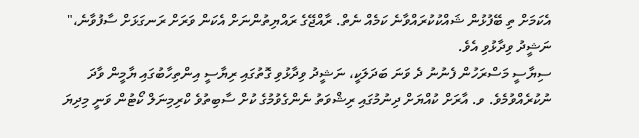އެކަމަށް ތި ބޭފުޅުން ޝައްކުކުރައްވާނެ ކަމެއް ނެތް. ރާއްޖޭގެ ރައްޔިތުންނަށް އެކަން ވަރަށް ރަނގަޅަށް ސާފުވާނެ،" ނަޝީދު ވިދާޅުވި އެވެ.
ސިޔާސީ މަސްރަހުން ފެނުނު ދެ ވަނަ ބަދަލަކީ، ނަޝީދު ވިދާޅުވި ގޮތުގައި ރިޔާސީ އިންތިހާބުގައި ޔާމީން ވާދަ ނުކުރެއްވުމެވެ. ވ. އާރަށް ކުއްޔަށް ދިނުމުގައި ރިޝްވަތު ނެންގެވުމުގެ ކުށް ސާބިތުވެ ކްރިމިނަލް ކޯޓުން ވަނީ މިދިޔަ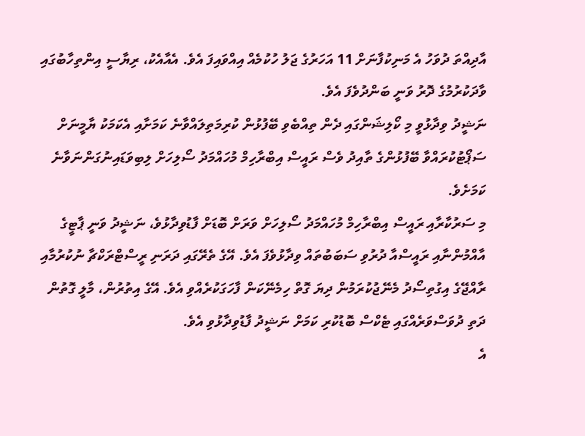އާދިއްތަ ދުވަހު އެ މަނިކުފާނަށް 11 އަހަރުގެ ޖަލު ހުކުމެއް އިއްވައިފަ އެވެ. އެއާއެކު، ރިޔާސީ އިންތިހާބުގައި ވާދަކުރުމުގެ ދޮރު ވަނީ ބަންދުވެފަ އެވެ.
ނަޝީދު ވިދާޅުވީ މި ކޯލިޝަންގައި ދެން ތިއްބެވި ބޭފުޅުން ކުރިމަތިލައްވާނެ ކަމަށާއި އެކަމަކު ޔާމީނަށް ސަޕޯޓުކުރައްވާ ބޭފުޅުންގެ ތާއިދު ވެސް ރައީސް އިބްރާހިމް މުހައްމަދު ސޯލިހަށް ލިބިވަޑައިނުގަންނަވާނެ ކަމަށެވެ.
މި ސަރުކާރާއި ރައީސް އިބްރާހިމް މުހައްމަދު ސޯލިހަށް ވަރަށް ބޮޑަށް ފާޑުވިދާޅުވެ، ނަޝީދު ވަނީ ޕާޓީގެ އާއްމުންނާއި ރައީސްއާ ދުރުވި ސަބަބުތައް ވިދާޅުވެފަ އެވެ. އޭގެ ތެރޭގައި ދަރަނި ރީސްޓްރަކްޗާ ނުކުރުމާއި ރާއްޖޭގެ އިގުތިސޯދު މެނޭޖުކުރަމުން ދިޔަ ގޮތް ހިމެނޭކަން ފާހަގަކުރެއްވި އެވެ. އޭގެ އިތުރުން، މާލީ ގޮތުން ދަތި ދުވަސްވަރެއްގައި ޓެކްސް ބޮޑުކުރި ކަމަށް ނަޝީދު ފާޑުވިދާޅުވި އެވެ.
އެ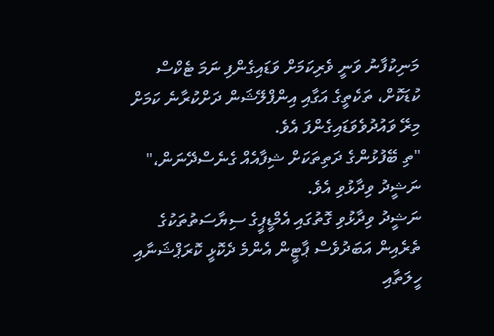މަނިކުފާނު ވަނީ ވެރިކަމަށް ވަޑައިގެންފި ނަމަ ޓެކްސް ކުޑަކޮށް، ތަކެތީގެ އަގާއި އިންފްލޭޝަން ދަށްކުރާނެ ކަމަށް މިރޭ ވައުދުވެވަޑައިގެންފަ އެވެ.
"ތި ބޭފުޅުންގެ ދަތިތަކަށް ޝިފާއެއް ގެނެސްދޭނަން،" ނަޝީދު ވިދާޅުވި އެވެ.
ނަޝީދު ވިދާޅުވި ގޮތުގައި އެމްޑީޕީގެ ސިޔާސަތުތަކުގެ ތެރެއިން އަބަދުވެސް ޕާޓީން އެންމެ ދެކޮޅީ ކޮރަޕްޝަނާއި ހީލަތާއި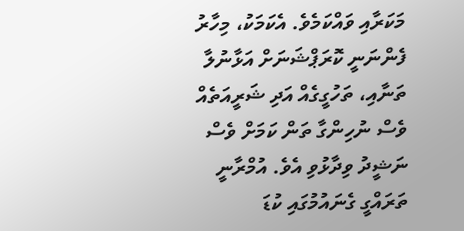މަކަރާއި ވައްކަމެވެ. އެކަމަކު، މިހާރު ފެންނަނީ ކޮރަޕްޝަނަށް އަޅާނުލާ ތަނާއި، ތަހުގީގެއް އަދި ޝަރީއަތެއް ވެސް ނުހިންގާ ތަން ކަމަށް ވެސް ނަޝީދު ވިދާޅުވި އެވެ. އުމްރާނީ ތަރައްގީ ގެނައުމުގައި ކުޑަ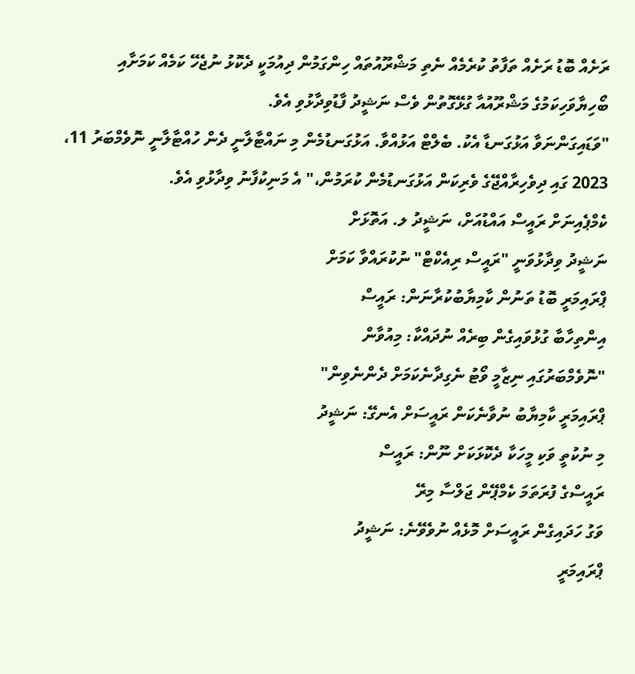ރަށެއް ބޮޑު ރަށެއް ތަފާތު ކުރެމެއް ނެތި މަޝްރޫއުތައް ހިންގަމުން ދިއުމަކީ ދެކޮޅު ނުޖެހޭ ކަމެއް ކަމަށާއި ބޯހިޔާވަހިކަމުގެ މަޝްރޫއުއާ ގުޅޭގޮތުން ވެސް ނަޝީދު ފާޑުވިދާޅުވި އެވެ.
"ވަޑައިގަންނަވާ އަޅުގަނޑާ އެކު. ބެލްޓް އަޅުއްވާ. އަޅުގަނޑުމެން މި ނައްޓާލާނީ ދެން ހުއްޓާލާނީ ނޮވެމްބަރު 11، 2023 ގައި ދިވެހިރާއްޖޭގެ ވެރިކަން އަޅުގަނޑުމެން ކުރަމުން،" އެ މަނިކުފާނު ވިދާޅުވި އެވެ.
ކެމްޕެއިނަށް ރައީސް އައްޑުއަށް، ނަޝީދު ލ. އަތޮޅަށް
ނަޝީދު ވިދާޅުވަނީ "ރައީސް ރިއެކްޓް" ނުކުރައްވާ ކަމަށް
ޕްރައިމަރީ ބޮޑު ތަނުން ކާމިޔާބުކުރާނަން: ރައީސް
އިންތިހާބާ ގުޅުވައިގެން ބިރެއް ނުދައްކާ: މިއުވާން
"ނޮވެމްބަރުގައި ނިޒާމީ ވޯޓު ނެގިދާނެކަމަށް ދެންނެވިން"
ޕްރައިމަރީ ކާމިޔާބު ނުވާނެކަން ރައީސަށް އެނގޭ: ނަޝީދު
މި ނުކުތީ ވަކި މީހަކާ ދެކޮޅަކަށް ނޫން: ރައީސް
ރައީސްގެ ފުރަތަމަ ކެމްޕޭން ޖަލްސާ މިރޭ
ވަގު ހަދައިގެން ރައީސަށް މޮޅެއް ނުވެވޭނެ: ނަޝީދު
ޕްރައިމަރީ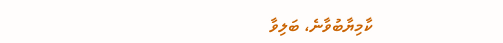ކާމިޔާބުވާނެ، ބަލިވާ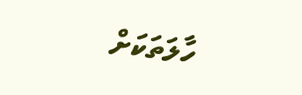ހާލަތަކަށް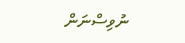ނުވިސްނަން